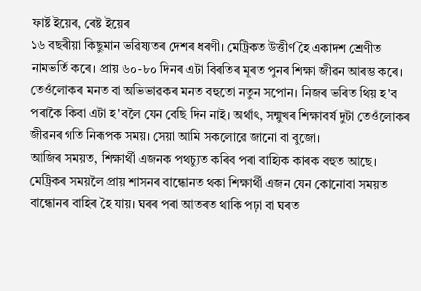ফাৰ্ষ্ট ইয়েৰ, ৰেষ্ট ইয়েৰ
১৬ বছৰীয়া কিছুমান ভৱিষ্যতৰ দেশৰ ধৰণী। মেট্ৰিকত উত্তীৰ্ণ হৈ একাদশ শ্ৰেণীত নামভৰ্তি কৰে। প্ৰায় ৬০-৮০ দিনৰ এটা বিৰতিৰ মূৰত পুনৰ শিক্ষা জীৱন আৰম্ভ কৰে। তেওঁলোকৰ মনত বা অভিভাৱকৰ মনত বহুতো নতুন সপোন। নিজৰ ভৰিত থিয় হ'ব পৰাকৈ কিবা এটা হ'বলৈ যেন বেছি দিন নাই। অৰ্থাৎ, সন্মুখৰ শিক্ষাবৰ্ষ দুটা তেওঁলোকৰ জীৱনৰ গতি নিৰূপক সময়। সেয়া আমি সকলোৱে জানো বা বুজো।
আজিৰ সময়ত, শিক্ষাৰ্থী এজনক পথচ্যুত কৰিব পৰা বাহ্যিক কাৰক বহুত আছে। মেট্ৰিকৰ সময়লৈ প্ৰায় শাসনৰ বান্ধোনত থকা শিক্ষাৰ্থী এজন যেন কোনোবা সময়ত বান্ধোনৰ বাহিৰ হৈ যায়। ঘৰৰ পৰা আতৰত থাকি পঢ়া বা ঘৰত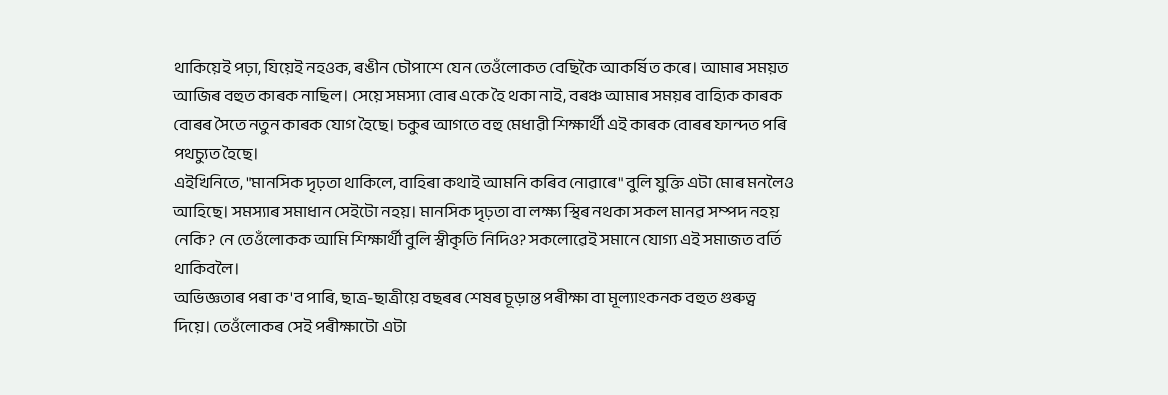থাকিয়েই পঢ়া, যিয়েই নহওক, ৰঙীন চৌপাশে যেন তেওঁলোকত বেছিকৈ আকৰ্ষিত কৰে। আমাৰ সময়ত আজিৰ বহুত কাৰক নাছিল। সেয়ে সমস্যা বোৰ একে হৈ থকা নাই, বৰঞ্চ আমাৰ সময়ৰ বাহ্যিক কাৰক বোৰৰ সৈতে নতুন কাৰক যোগ হৈছে। চকুৰ আগতে বহু মেধাৱী শিক্ষাৰ্থী এই কাৰক বোৰৰ ফান্দত পৰি পথচ্যুত হৈছে।
এইখিনিতে, "মানসিক দৃঢ়তা থাকিলে, বাহিৰা কথাই আমনি কৰিব নোৱাৰে" বুলি যুক্তি এটা মোৰ মনলৈও আহিছে। সমস্যাৰ সমাধান সেইটো নহয়। মানসিক দৃঢ়তা বা লক্ষ্য স্থিৰ নথকা সকল মানৱ সম্পদ নহয় নেকি? নে তেওঁলোকক আমি শিক্ষাৰ্থী বুলি স্বীকৃতি নিদিও? সকলোৱেই সমানে যোগ্য এই সমাজত বৰ্তি থাকিবলৈ।
অভিজ্ঞতাৰ পৰা ক'ব পাৰি, ছাত্ৰ-ছাত্ৰীয়ে বছৰৰ শেষৰ চূড়ান্ত পৰীক্ষা বা মূল্যাংকনক বহুত গুৰুত্ব দিয়ে। তেওঁলোকৰ সেই পৰীক্ষাটো এটা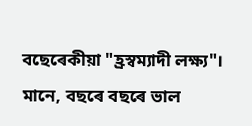বছেৰেকীয়া "হ্ৰস্বম্যাদী লক্ষ্য"। মানে, বছৰে বছৰে ভাল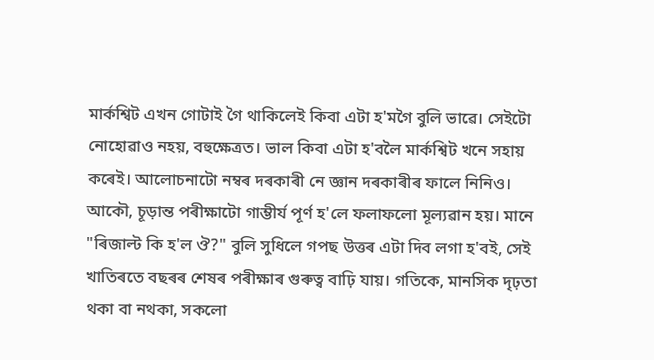মাৰ্কশ্বিট এখন গোটাই গৈ থাকিলেই কিবা এটা হ'মগৈ বুলি ভাৱে। সেইটো নোহোৱাও নহয়, বহুক্ষেত্ৰত। ভাল কিবা এটা হ'বলৈ মাৰ্কশ্বিট খনে সহায় কৰেই। আলোচনাটো নম্বৰ দৰকাৰী নে জ্ঞান দৰকাৰীৰ ফালে নিনিও। আকৌ, চূড়ান্ত পৰীক্ষাটো গাম্ভীৰ্য পূৰ্ণ হ'লে ফলাফলো মূল্যৱান হয়। মানে "ৰিজাল্ট কি হ'ল ঔ?" বুলি সুধিলে গপছ উত্তৰ এটা দিব লগা হ'বই, সেই খাতিৰতে বছৰৰ শেষৰ পৰীক্ষাৰ গুৰুত্ব বাঢ়ি যায়। গতিকে, মানসিক দৃঢ়তা থকা বা নথকা, সকলো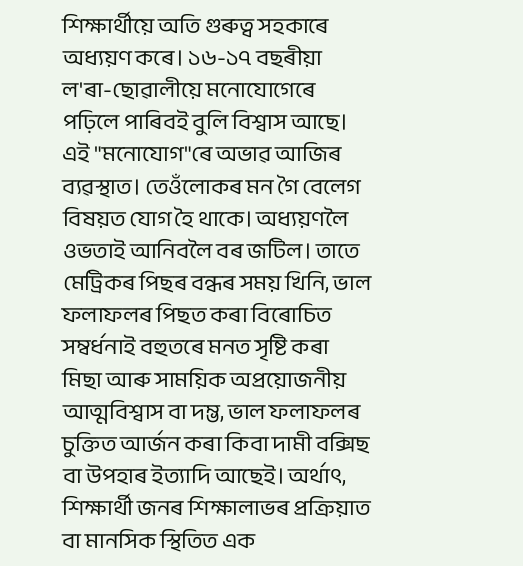শিক্ষাৰ্থীয়ে অতি গুৰুত্ব সহকাৰে অধ্যয়ণ কৰে। ১৬-১৭ বছৰীয়া ল'ৰা-ছোৱালীয়ে মনোযোগেৰে পঢ়িলে পাৰিবই বুলি বিশ্বাস আছে। এই "মনোযোগ"ৰে অভাৱ আজিৰ ব্যৱস্থাত। তেওঁলোকৰ মন গৈ বেলেগ বিষয়ত যোগ হৈ থাকে। অধ্যয়ণলৈ ওভতাই আনিবলৈ বৰ জটিল। তাতে মেট্ৰিকৰ পিছৰ বন্ধৰ সময় খিনি, ভাল ফলাফলৰ পিছত কৰা বিৰোচিত সম্বৰ্ধনাই বহুতৰে মনত সৃষ্টি কৰা মিছা আৰু সাময়িক অপ্ৰয়োজনীয় আত্মবিশ্বাস বা দম্ভ, ভাল ফলাফলৰ চুক্তিত আৰ্জন কৰা কিবা দামী বক্সিছ বা উপহাৰ ইত্যাদি আছেই। অৰ্থাৎ, শিক্ষাৰ্থী জনৰ শিক্ষালাভৰ প্ৰক্ৰিয়াত বা মানসিক স্থিতিত এক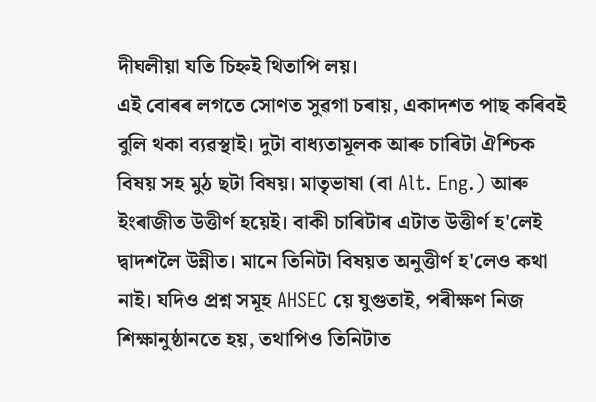দীঘলীয়া যতি চিহ্নই থিতাপি লয়।
এই বোৰৰ লগতে সোণত সুৱগা চৰায়, একাদশত পাছ কৰিবই বুলি থকা ব্যৱস্থাই। দুটা বাধ্যতামূলক আৰু চাৰিটা ঐশ্চিক বিষয় সহ মুঠ ছটা বিষয়। মাতৃভাষা (বা Alt. Eng.) আৰু ইংৰাজীত উত্তীৰ্ণ হয়েই। বাকী চাৰিটাৰ এটাত উত্তীৰ্ণ হ'লেই দ্বাদশলৈ উন্নীত। মানে তিনিটা বিষয়ত অনুত্তীৰ্ণ হ'লেও কথা নাই। যদিও প্ৰশ্ন সমূহ AHSEC য়ে যুগুতাই, পৰীক্ষণ নিজ শিক্ষানুষ্ঠানতে হয়, তথাপিও তিনিটাত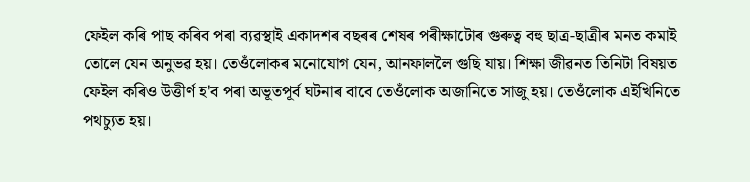ফেইল কৰি পাছ কৰিব পৰা ব্যৱস্থাই একাদশৰ বছৰৰ শেষৰ পৰীক্ষাটোৰ গুৰুত্ব বহু ছাত্ৰ-ছাত্ৰীৰ মনত কমাই তোলে যেন অনুভৱ হয়। তেওঁলোকৰ মনোযোগ যেন, আনফাললৈ গুছি যায়। শিক্ষা জীৱনত তিনিটা বিষয়ত ফেইল কৰিও উত্তীৰ্ণ হ'ব পৰা অভূতপূৰ্ব ঘটনাৰ বাবে তেওঁলোক অজানিতে সাজু হয়। তেওঁলোক এইখিনিতে পথচ্যুত হয়।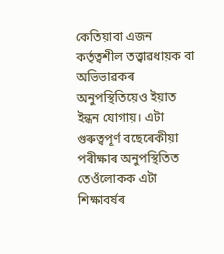কেতিয়াবা এজন কৰ্তৃত্বশীল তত্ত্বাৱধায়ক বা অভিভাৱকৰ অনুপস্থিতিয়েও ইয়াত ইন্ধন যোগায়। এটা গুৰুত্বপূৰ্ণ বছেৰেকীয়া পৰীক্ষাৰ অনুপস্থিতিত তেওঁলোকক এটা শিক্ষাবৰ্ষৰ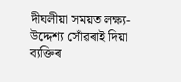দীঘলীয়া সময়ত লক্ষ্য-উদ্দেশ্য সোঁৱৰাই দিয়া ব্যক্তিৰ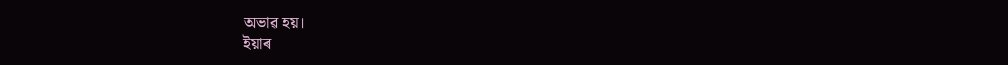অভাৱ হয়।
ইয়াৰ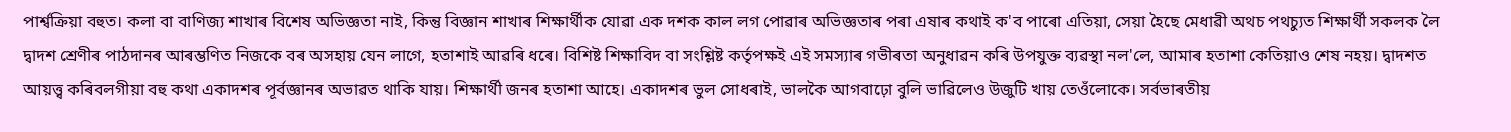পাৰ্শ্বক্ৰিয়া বহুত। কলা বা বাণিজ্য শাখাৰ বিশেষ অভিজ্ঞতা নাই, কিন্তু বিজ্ঞান শাখাৰ শিক্ষাৰ্থীক যোৱা এক দশক কাল লগ পোৱাৰ অভিজ্ঞতাৰ পৰা এষাৰ কথাই ক'ব পাৰো এতিয়া, সেয়া হৈছে মেধাৱী অথচ পথচ্যুত শিক্ষাৰ্থী সকলক লৈ দ্বাদশ শ্ৰেণীৰ পাঠদানৰ আৰম্ভণিত নিজকে বৰ অসহায় যেন লাগে, হতাশাই আৱৰি ধৰে। বিশিষ্ট শিক্ষাবিদ বা সংশ্লিষ্ট কৰ্তৃপক্ষই এই সমস্যাৰ গভীৰতা অনুধাৱন কৰি উপযুক্ত ব্যৱস্থা নল'লে, আমাৰ হতাশা কেতিয়াও শেষ নহয়। দ্বাদশত আয়ত্ত্ব কৰিবলগীয়া বহু কথা একাদশৰ পূৰ্বজ্ঞানৰ অভাৱত থাকি যায়। শিক্ষাৰ্থী জনৰ হতাশা আহে। একাদশৰ ভুল সোধৰাই, ভালকৈ আগবাঢ়ো বুলি ভাৱিলেও উজুটি খায় তেওঁলোকে। সৰ্বভাৰতীয়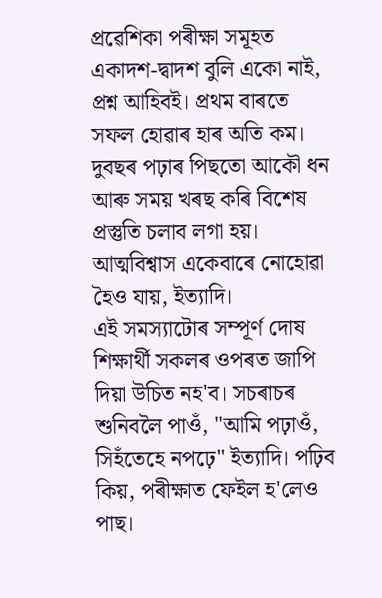প্ৰৱেশিকা পৰীক্ষা সমূহত একাদশ-দ্বাদশ বুলি একো নাই, প্ৰশ্ন আহিবই। প্ৰথম বাৰতে সফল হোৱাৰ হাৰ অতি কম। দুবছৰ পঢ়াৰ পিছতো আকৌ ধন আৰু সময় খৰছ কৰি বিশেষ প্ৰস্তুতি চলাব লগা হয়। আত্মবিশ্বাস একেবাৰে নোহোৱা হৈও যায়, ইত্যাদি।
এই সমস্যাটোৰ সম্পূৰ্ণ দোষ শিক্ষাৰ্থী সকলৰ ওপৰত জাপি দিয়া উচিত নহ'ব। সচৰাচৰ শুনিবলৈ পাওঁ, "আমি পঢ়াওঁ, সিহঁতেহে নপঢ়ে" ইত্যাদি। পঢ়িব কিয়, পৰীক্ষাত ফেইল হ'লেও পাছ।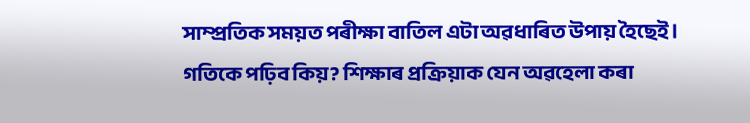সাম্প্ৰতিক সময়ত পৰীক্ষা বাতিল এটা অৱধাৰিত উপায় হৈছেই। গতিকে পঢ়িব কিয়? শিক্ষাৰ প্ৰক্ৰিয়াক যেন অৱহেলা কৰা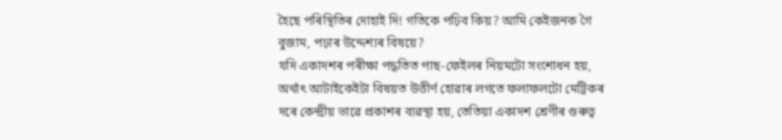হৈছে পৰিস্থিতিৰ দোহাই দি! গতিকে পঢ়িব কিয়? আমি কেইজনক গৈ বুজাম, পঢ়াৰ উদ্দেশ্যৰ বিষয়ে?
যদি একাদশৰ পৰীক্ষা পদ্ধতিত পাছ-ফেইলৰ নিয়মটো সংশোধন হয়, অৰ্থাৎ আটাইকেইটা বিষয়ত উত্তীৰ্ণ হোৱাৰ লগতে ফলাফলটো মেট্ৰিকৰ দৰে কেন্দ্ৰীয় ভাৱে প্ৰকাশৰ ব্যৱস্থা হয়, তেতিয়া একাদশ শ্ৰেণীৰ গুৰুত্ব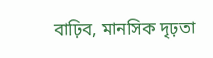বাঢ়িব, মানসিক দৃঢ়তা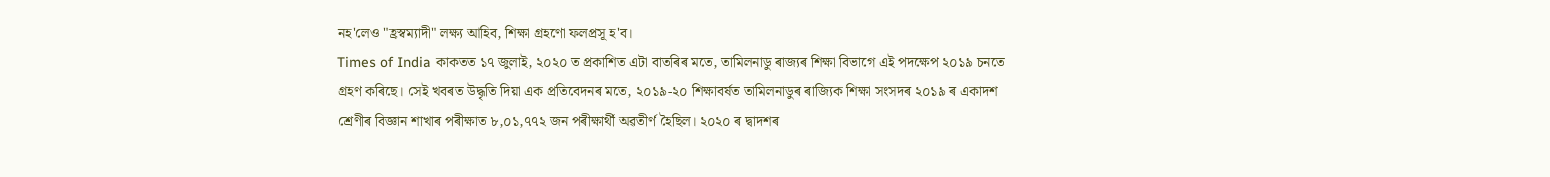নহ'লেও "হ্ৰস্বম্যাদী" লক্ষ্য আহিব, শিক্ষা গ্ৰহণো ফলপ্ৰসূ হ'ব।
Times of India কাকতত ১৭ জুলাই, ২০২০ ত প্ৰকাশিত এটা বাতৰিৰ মতে, তামিলনাডু ৰাজ্যৰ শিক্ষা বিভাগে এই পদক্ষেপ ২০১৯ চনতে গ্ৰহণ কৰিছে। সেই খবৰত উদ্ধৃতি দিয়া এক প্ৰতিবেদনৰ মতে, ২০১৯-২০ শিক্ষাবৰ্ষত তামিলনাডুৰ ৰাজ্যিক শিক্ষা সংসদৰ ২০১৯ ৰ একাদশ শ্ৰেণীৰ বিজ্ঞান শাখাৰ পৰীক্ষাত ৮,০১,৭৭২ জন পৰীক্ষাৰ্থী অৱতীৰ্ণ হৈছিল। ২০২০ ৰ দ্বাদশৰ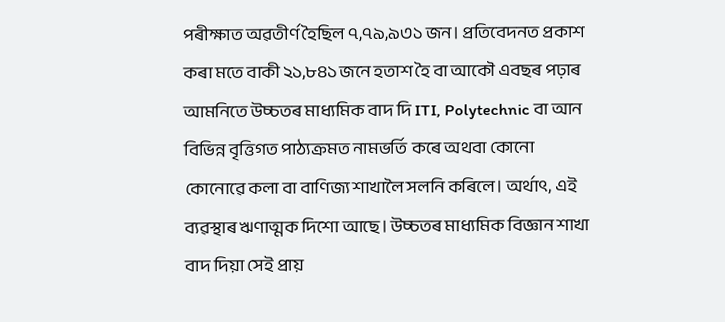পৰীক্ষাত অৱতীৰ্ণ হৈছিল ৭,৭৯,৯৩১ জন। প্ৰতিবেদনত প্ৰকাশ কৰা মতে বাকী ২১,৮৪১ জনে হতাশ হৈ বা আকৌ এবছৰ পঢ়াৰ আমনিতে উচ্চতৰ মাধ্যমিক বাদ দি ITI, Polytechnic বা আন বিভিন্ন বৃত্তিগত পাঠ্যক্ৰমত নামভৰ্তি কৰে অথবা কোনো কোনোৱে কলা বা বাণিজ্য শাখালৈ সলনি কৰিলে। অৰ্থাৎ, এই ব্যৱস্থাৰ ঋণাত্মক দিশো আছে। উচ্চতৰ মাধ্যমিক বিজ্ঞান শাখা বাদ দিয়া সেই প্ৰায়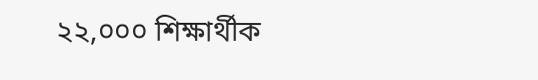২২,০০০ শিক্ষাৰ্থীক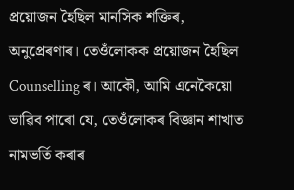প্ৰয়োজন হৈছিল মানসিক শক্তিৰ, অনুপ্ৰেৰণাৰ। তেওঁলোকক প্ৰয়োজন হৈছিল Counselling ৰ। আকৌ, আমি এনেকৈয়ো ভাৱিব পাৰো যে, তেওঁলোকৰ বিজ্ঞান শাখাত নামভৰ্তি কৰাৰ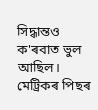সিদ্ধান্তও ক'ৰবাত ভুল আছিল। মেট্ৰিকৰ পিছৰ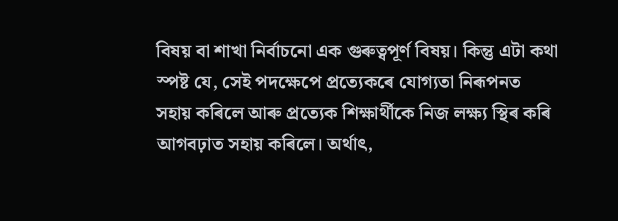বিষয় বা শাখা নিৰ্বাচনো এক গুৰুত্বপূৰ্ণ বিষয়। কিন্তু এটা কথা স্পষ্ট যে, সেই পদক্ষেপে প্ৰত্যেকৰে যোগ্যতা নিৰূপনত সহায় কৰিলে আৰু প্ৰত্যেক শিক্ষাৰ্থীকে নিজ লক্ষ্য স্থিৰ কৰি আগবঢ়াত সহায় কৰিলে। অৰ্থাৎ,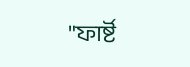"ফাৰ্ষ্ট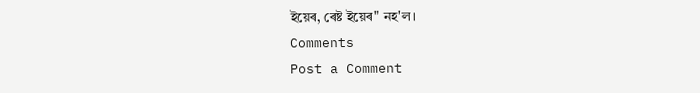ইয়েৰ, ৰেষ্ট ইয়েৰ" নহ'ল।
Comments
Post a Comment